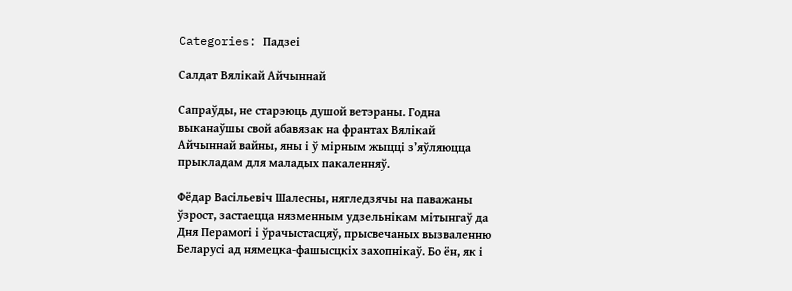Categories: Падзеі

Салдат Вялікай Айчыннай

Сапраўды, не старэюць душой ветэраны. Годна выканаўшы свой абавязак на франтах Вялікай Айчыннай вайны, яны і ў мірным жыцці з’яўляюцца прыкладам для маладых пакаленняў.

Фёдар Васільевіч Шалесны, нягледзячы на паважаны ўзрост, застаецца нязменным удзельнікам мітынгаў да Дня Перамогі і ўрачыстасцяў, прысвечаных вызваленню Беларусі ад нямецка-фашысцкіх захопнікаў. Бо ён, як і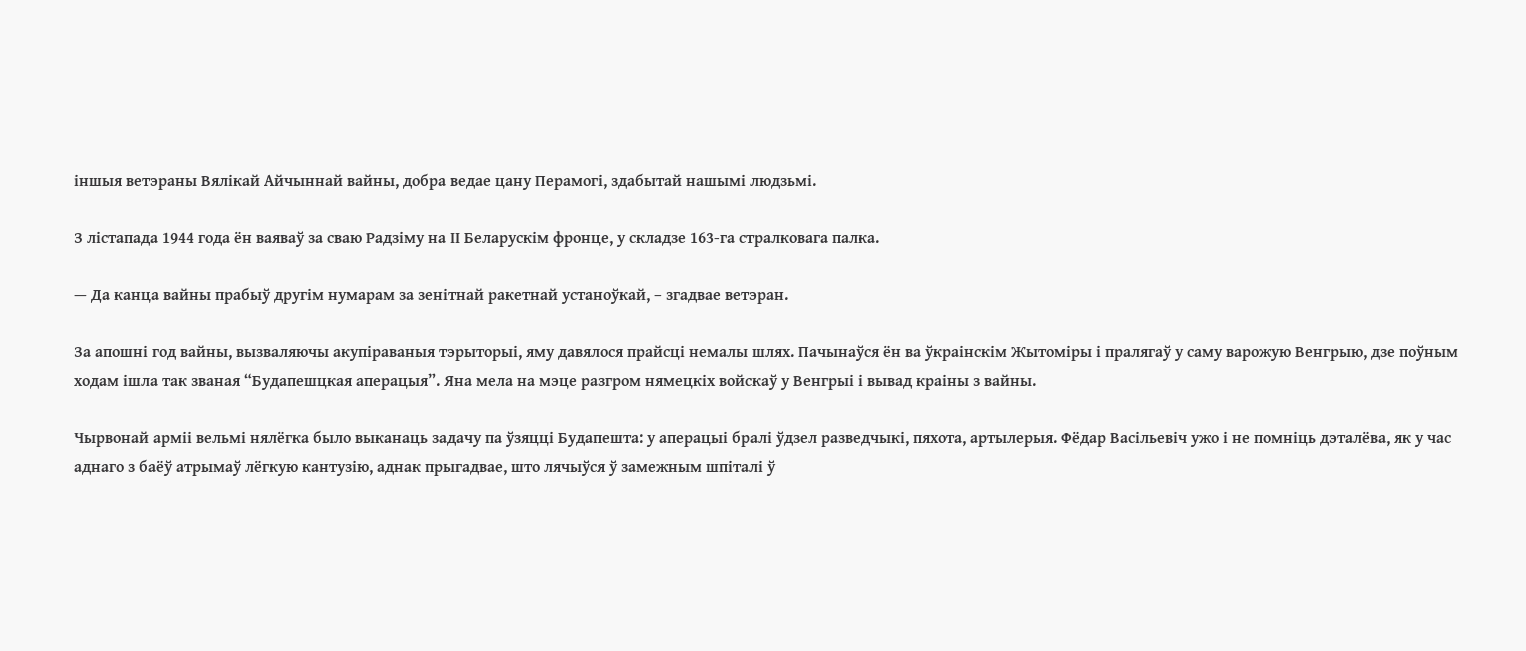іншыя ветэраны Вялікай Айчыннай вайны, добра ведае цану Перамогі, здабытай нашымі людзьмі.

З лістапада 1944 года ён ваяваў за сваю Радзіму на ІІ Беларускім фронце, у складзе 163-га стралковага палка.

— Да канца вайны прабыў другім нумарам за зенітнай ракетнай устаноўкай, – згадвае ветэран.

За апошні год вайны, вызваляючы акупіраваныя тэрыторыі, яму давялося прайсці немалы шлях. Пачынаўся ён ва ўкраінскім Жытоміры і пралягаў у саму варожую Венгрыю, дзе поўным ходам ішла так званая “Будапешцкая аперацыя”. Яна мела на мэце разгром нямецкіх войскаў у Венгрыі і вывад краіны з вайны.

Чырвонай арміі вельмі нялёгка было выканаць задачу па ўзяцці Будапешта: у аперацыі бралі ўдзел разведчыкі, пяхота, артылерыя. Фёдар Васільевіч ужо і не помніць дэталёва, як у час аднаго з баёў атрымаў лёгкую кантузію, аднак прыгадвае, што лячыўся ў замежным шпіталі ў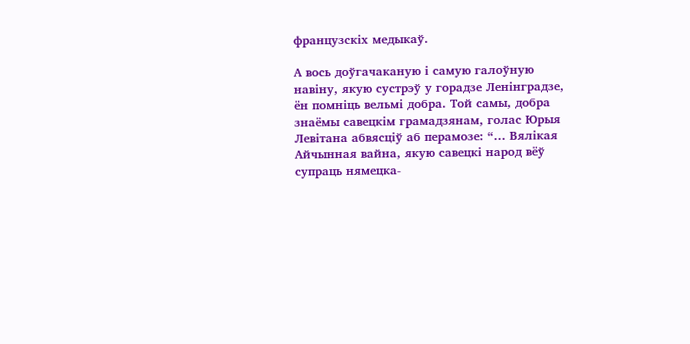французскіх медыкаў.

А вось доўгачаканую і самую галоўную навіну, якую сустрэў у горадзе Ленінградзе, ён помніць вельмі добра. Той самы, добра знаёмы савецкім грамадзянам, голас Юрыя Левітана абвясціў аб перамозе: “… Вялікая Айчынная вайна, якую савецкі народ вёў супраць нямецка-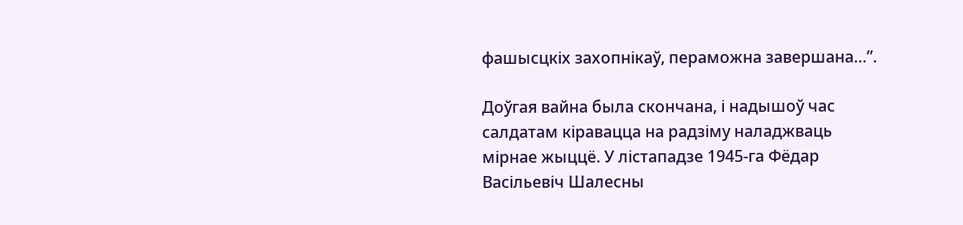фашысцкіх захопнікаў, пераможна завершана…”.

Доўгая вайна была скончана, і надышоў час салдатам кіравацца на радзіму наладжваць мірнае жыццё. У лістападзе 1945-га Фёдар Васільевіч Шалесны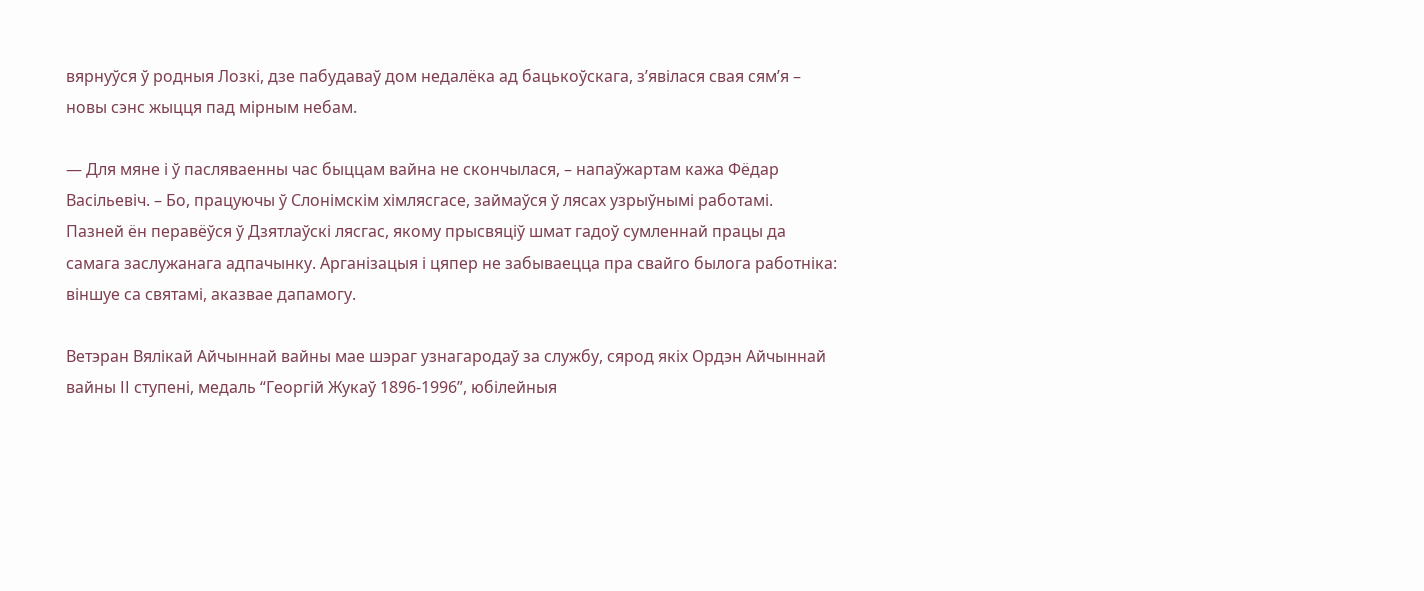вярнуўся ў родныя Лозкі, дзе пабудаваў дом недалёка ад бацькоўскага, з’явілася свая сям’я – новы сэнс жыцця пад мірным небам.

— Для мяне і ў пасляваенны час быццам вайна не скончылася, – напаўжартам кажа Фёдар Васільевіч. – Бо, працуючы ў Слонімскім хімлясгасе, займаўся ў лясах узрыўнымі работамі.
Пазней ён перавёўся ў Дзятлаўскі лясгас, якому прысвяціў шмат гадоў сумленнай працы да самага заслужанага адпачынку. Арганізацыя і цяпер не забываецца пра свайго былога работніка: віншуе са святамі, аказвае дапамогу.

Ветэран Вялікай Айчыннай вайны мае шэраг узнагародаў за службу, сярод якіх Ордэн Айчыннай вайны ІІ ступені, медаль “Георгій Жукаў 1896-1996”, юбілейныя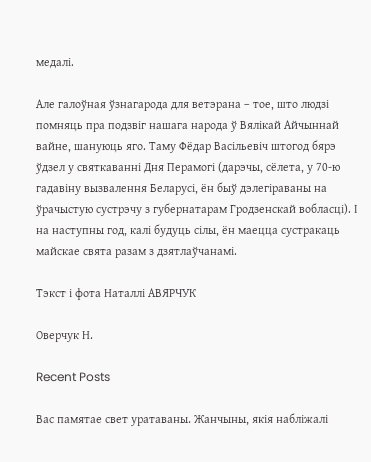медалі.

Але галоўная ўзнагарода для ветэрана – тое, што людзі помняць пра подзвіг нашага народа ў Вялікай Айчыннай вайне, шануюць яго. Таму Фёдар Васільевіч штогод бярэ ўдзел у святкаванні Дня Перамогі (дарэчы, сёлета, у 70-ю гадавіну вызвалення Беларусі, ён быў дэлегіраваны на ўрачыстую сустрэчу з губернатарам Гродзенскай вобласці). І на наступны год, калі будуць сілы, ён маецца сустракаць майскае свята разам з дзятлаўчанамі.

Тэкст і фота Наталлі АВЯРЧУК

Оверчук Н.

Recent Posts

Вас памятае свет уратаваны. Жанчыны, якія набліжалі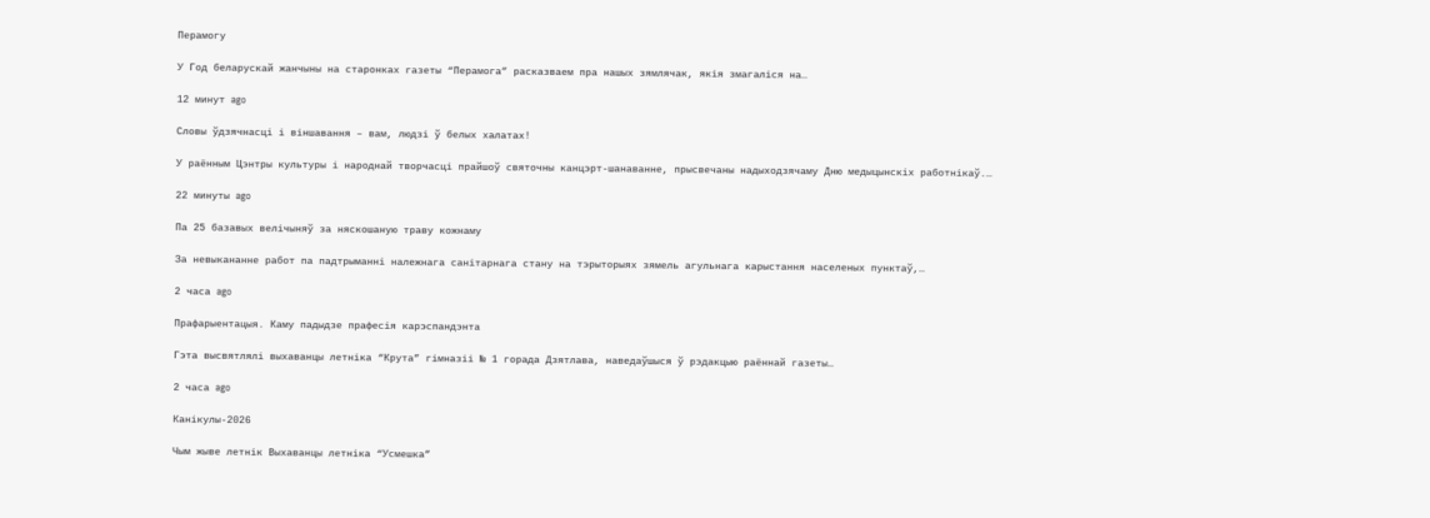Перамогу

У Год беларускай жанчыны на старонках газеты “Перамога” расказваем пра нашых зямлячак, якія змагаліся на…

12 минут ago

Словы ўдзячнасці і віншавання – вам, людзі ў белых халатах!

У раённым Цэнтры культуры і народнай творчасці прайшоў святочны канцэрт-шанаванне, прысвечаны надыходзячаму Дню медыцынскіх работнікаў.…

22 минуты ago

Па 25 базавых велічыняў за няскошаную траву кожнаму

За невыкананне работ па падтрыманні належнага санітарнага стану на тэрыторыях зямель агульнага карыстання населеных пунктаў,…

2 часа ago

Прафарыентацыя. Каму падыдзе прафесія карэспандэнта

Гэта высвятлялі выхаванцы летніка “Крута” гімназіі № 1 горада Дзятлава, наведаўшыся ў рэдакцыю раённай газеты…

2 часа ago

Канікулы-2026

Чым жыве летнік Выхаванцы летніка “Усмешка”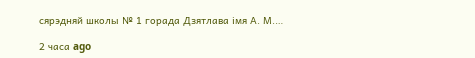сярэдняй школы № 1 горада Дзятлава імя А. М.…

2 часа ago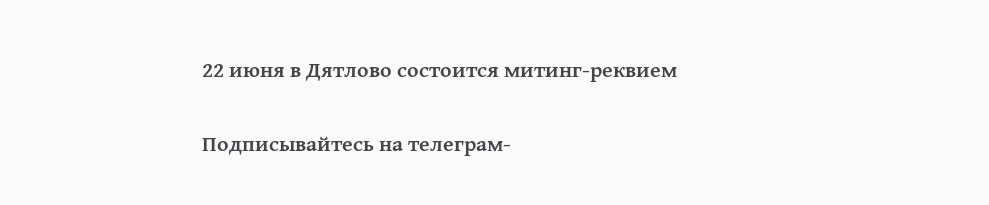22 июня в Дятлово состоится митинг-реквием

Подписывайтесь на телеграм-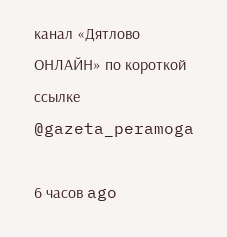канал «Дятлово ОНЛАЙН» по короткой ссылке @gazeta_peramoga

6 часов ago